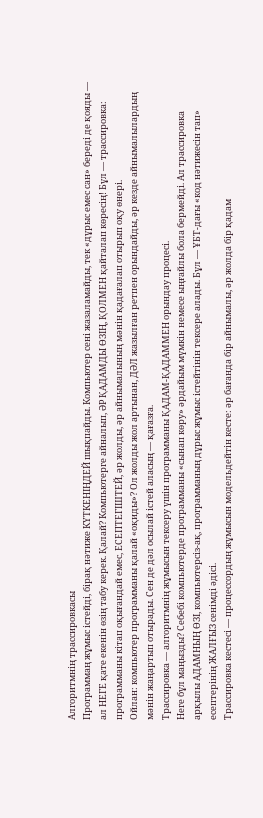Алгоритмнің трассировкасы
Программаң жұмыс істейді, бірақ нәтиже КҮТКЕНІҢДЕЙ шықпайды. Компьютер сені жазаламайды, тек «дұрыс емес сан» береді де қояды — ал НЕГЕ қате екенін өзің табу керек. Қалай? Компьютерге айналып, ӘР ҚАДАМДЫ ӨЗІҢ, ҚОЛМЕН қайталап көресің! Бұл — трассировка: программаны кітап оқығандай емес, ЕСЕПТЕГІШТЕЙ, әр жолды, әр айнымалының мәнін қадағалап отырып оқу өнері.
Ойлан: компьютер программаны қалай «оқиды»? Ол жолды жол артынан, ДӘЛ жазылған ретпен орындайды, әр кезде айнымалылардың мәнін жаңартып отырады. Сен де дәл осылай істей аласың — қағазға.
Трассировка — алгоритмнің жұмысын тексеру үшін программаны ҚАДАМ-ҚАДАММЕН орындау процесі.
Неге бұл маңызды? Себебі компьютерде программаны «сынап көру» әрдайым мүмкін немесе ыңғайлы бола бермейді. Ал трассировка арқылы АДАМНЫҢ ӨЗІ, компьютерсіз-ақ, программаның дұрыс жұмыс істейтінін тексере алады. Бұл — ҰБТ-дағы «код нәтижесін тап» есептерінің ЖАЛҒЫЗ сенімді әдісі.
Трассировка кестесі — процессордың жұмысын модельдейтін кесте: әр бағанда бір айнымалы, әр жолда бір қадам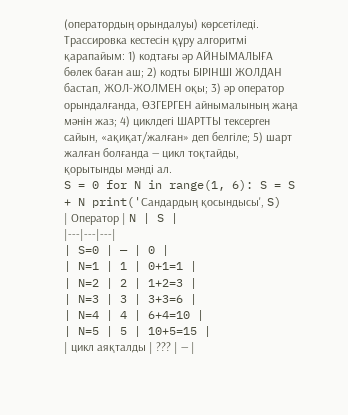(оператордың орындалуы) көрсетіледі.
Трассировка кестесін құру алгоритмі қарапайым: 1) кодтағы әр АЙНЫМАЛЫҒА бөлек баған аш; 2) кодты БІРІНШІ ЖОЛДАН бастап, ЖОЛ-ЖОЛМЕН оқы; 3) әр оператор орындалғанда, ӨЗГЕРГЕН айнымалының жаңа мәнін жаз; 4) циклдегі ШАРТТЫ тексерген сайын, «ақиқат/жалған» деп белгіле; 5) шарт жалған болғанда — цикл тоқтайды, қорытынды мәнді ал.
S = 0 for N in range(1, 6): S = S + N print('Сандардың қосындысы', S)
| Оператор | N | S |
|---|---|---|
| S=0 | — | 0 |
| N=1 | 1 | 0+1=1 |
| N=2 | 2 | 1+2=3 |
| N=3 | 3 | 3+3=6 |
| N=4 | 4 | 6+4=10 |
| N=5 | 5 | 10+5=15 |
| цикл аяқталды | ??? | — |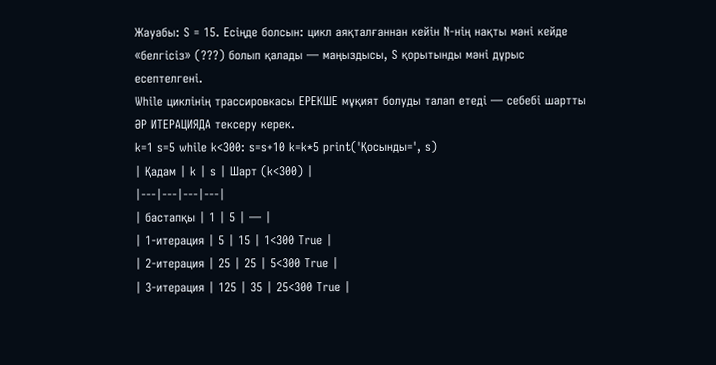Жауабы: S = 15. Есіңде болсын: цикл аяқталғаннан кейін N-нің нақты мәні кейде «белгісіз» (???) болып қалады — маңыздысы, S қорытынды мәні дұрыс есептелгені.
While циклінің трассировкасы ЕРЕКШЕ мұқият болуды талап етеді — себебі шартты ӘР ИТЕРАЦИЯДА тексеру керек.
k=1 s=5 while k<300: s=s+10 k=k*5 print('Қосынды=', s)
| Қадам | k | s | Шарт (k<300) |
|---|---|---|---|
| бастапқы | 1 | 5 | — |
| 1-итерация | 5 | 15 | 1<300 True |
| 2-итерация | 25 | 25 | 5<300 True |
| 3-итерация | 125 | 35 | 25<300 True |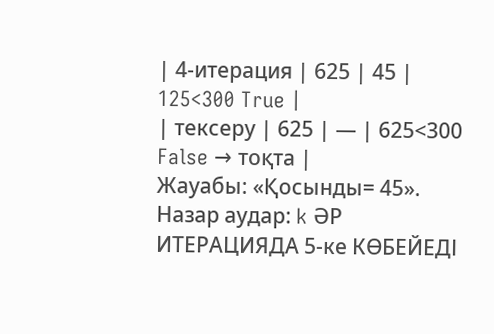| 4-итерация | 625 | 45 | 125<300 True |
| тексеру | 625 | — | 625<300 False → тоқта |
Жауабы: «Қосынды= 45». Назар аудар: k ӘР ИТЕРАЦИЯДА 5-ке КӨБЕЙЕДІ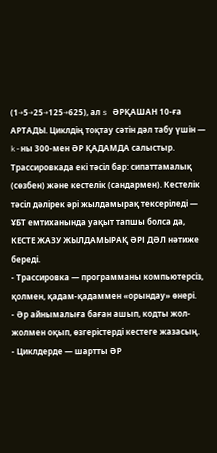(1→5→25→125→625), ал s ӘРҚАШАН 10-ға АРТАДЫ. Циклдің тоқтау сәтін дәл табу үшін — k-ны 300-мен ӘР ҚАДАМДА салыстыр.
Трассировкада екі тәсіл бар: сипаттамалық (сөзбен) және кестелік (сандармен). Кестелік тәсіл дәлірек әрі жылдамырақ тексеріледі — ҰБТ емтиханында уақыт тапшы болса да, КЕСТЕ ЖАЗУ ЖЫЛДАМЫРАҚ ӘРІ ДӘЛ нәтиже береді.
- Трассировка — программаны компьютерсіз, қолмен, қадам-қадаммен «орындау» өнері.
- Әр айнымалыға баған ашып, кодты жол-жолмен оқып, өзгерістерді кестеге жазасың.
- Циклдерде — шартты ӘР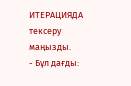ИТЕРАЦИЯДА тексеру маңызды.
- Бұл дағды: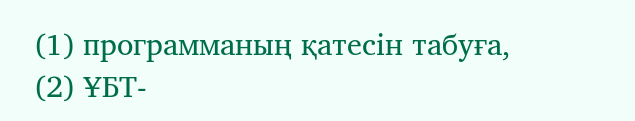(1) программаның қатесін табуға, (2) ҰБТ-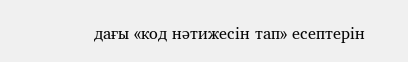дағы «код нәтижесін тап» есептерін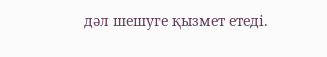дәл шешуге қызмет етеді.